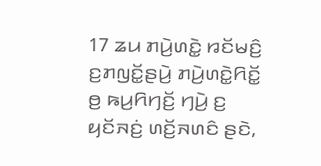17 ꤘꤣ ꤊꤣꤧ꤬ꤛꤢꤧ꤭ ꤙꤢꤩꤗꤢꤨ꤬ ꤢ꤬ꤊꤜꤢꤩ꤭ꤔꤣꤧ꤬ ꤊꤣꤧ꤬ꤛꤢꤧ꤭ꤖꤢꤩ꤭ ꤥ꤬ ꤒꤣ꤬ꤖꤚꤢꤩ꤬ ꤚꤣꤧ꤬ ꤢ꤬ ꤟꤢꤩꤏꤢꤦ꤬ ꤛꤢꤩ꤬ꤏꤛꤢꤨ ꤔꤢꤧ,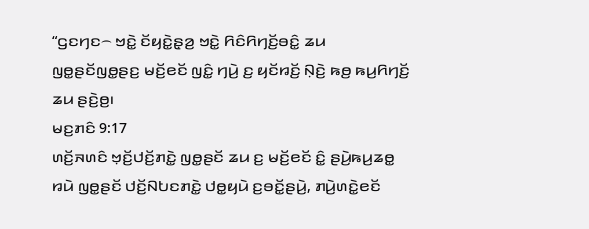“ꤞꤢꤚꤢ꤮ ꤠꤢꤧ꤭ ꤢꤩꤟꤢꤧ꤭ꤔ꤫ꤤ꤬ ꤠꤢꤧ꤭ ꤖꤢꤨꤖꤚꤢꤩ꤬ꤋꤢꤨ꤭ ꤘꤣ ꤜꤥ꤭ꤔꤢꤩꤜꤥ꤭ꤔꤢ꤬ ꤗꤢꤩ꤬ꤕꤢꤩ ꤜꤢꤨ꤭ ꤚꤣꤧ꤬ ꤢ꤬ ꤟꤢꤩꤙꤢꤩ꤬ ꤡ꤫ꤢꤧ꤬ ꤒꤥ꤬ ꤒꤣ꤬ꤖꤚꤢꤩ꤬ ꤘꤣ ꤔꤢꤧ꤬ꤥ꤬꤯
ꤗꤢ꤬ꤊꤢꤨ 9:17
ꤛꤢꤩ꤬ꤏꤛꤢꤨ ꤠ꤫ꤢꤩ꤬ꤓꤢꤩ꤬ꤊꤢꤧ꤭ ꤜꤥ꤭ꤔꤢꤩ ꤘꤣ ꤢ꤬ ꤗꤢꤩ꤬ꤕꤢꤩ ꤢꤨ꤭ ꤔꤣꤧ꤬ꤒꤣ꤬ꤘꤥ꤭ ꤙꤣꤧ ꤜꤥ꤭ꤔꤢꤩ ꤓꤢꤩ꤬ꤡꤝꤢꤊꤢꤧ꤭ ꤓꤥ꤭ꤟꤣꤧ ꤢ꤬ꤋꤢꤩ꤭ꤔꤣꤧ꤬, ꤊꤣꤧ꤬ꤛꤢꤧ꤭ꤕꤢꤩ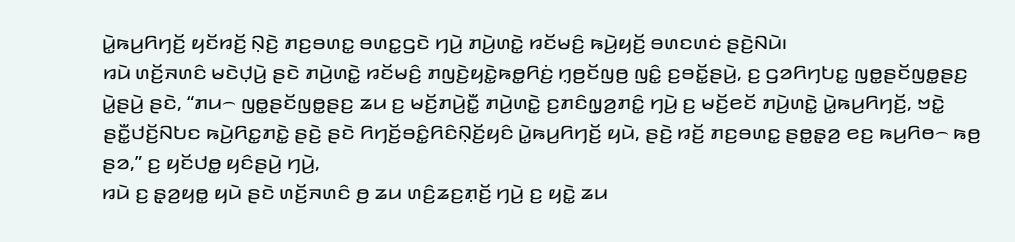ꤣꤧ꤭ꤒꤣ꤬ꤖꤚꤢꤩ꤬ ꤟꤢꤩꤙꤢꤩ꤬ ꤡ꤫ꤢꤧ꤬ ꤊꤢ꤬ꤋꤛꤢ꤭ ꤋꤛꤢ꤭ꤞꤢꤧ ꤚꤣꤧ꤬ ꤊꤣꤧ꤬ꤛꤢꤧ꤭ ꤙꤢꤩꤗꤢꤨ꤬ ꤒꤣꤧ꤬ꤟꤢꤩ꤬ ꤋꤛꤢꤛꤢꤦ ꤔꤢꤧ꤬ꤡꤣꤧ꤯
ꤙꤣꤧ ꤛꤢꤩ꤬ꤏꤛꤢꤨ ꤗꤢꤧꤓ꤫ꤣꤧ꤬ ꤔꤢꤧ ꤊꤣꤧ꤬ꤛꤢꤧ꤭ ꤙꤢꤩꤗꤢꤨ꤬ ꤊꤜꤢꤧ꤬ꤟꤢꤧ꤭ꤒꤥ꤭ꤖꤢꤦ꤬ ꤚ꤫ꤥ꤬ꤢꤩꤜꤥ꤬ ꤜꤢꤨ꤭ ꤢ꤬ꤋꤢꤩ꤭ꤔꤣꤧ꤬, ꤢ꤬ ꤞꤤꤖꤚꤝꤢ꤭ ꤜꤥ꤭ꤔꤢꤩꤜꤥ꤭ꤔꤢ꤬ ꤣꤧ꤭ꤔꤣꤧ꤬ ꤔꤢꤧ, “ꤊꤣ꤮ ꤜꤥ꤭ꤔꤢꤩꤜꤥ꤭ꤔꤢ꤬ ꤘꤣ ꤢ꤬ ꤗꤢꤩ꤬ꤊꤣꤧ꤬ꤢꤪ꤭ ꤊꤣꤧ꤬ꤛꤢꤧ꤭ ꤢ꤬ꤊꤢꤨꤜ꤫ꤤ꤬ꤊꤢꤨ꤭ ꤚꤣꤧ꤬ ꤢ꤬ ꤗꤢꤩ꤬ꤕꤢꤩ ꤊꤣꤧ꤬ꤛꤢꤧ꤭ ꤣꤧ꤭ꤒꤣ꤬ꤖꤚꤢꤩ꤬, ꤠꤢꤧ꤭ ꤔꤢꤪ꤭ꤓꤢꤩ꤬ꤡꤝꤢ ꤒꤣꤧ꤬ꤖꤢ꤭ꤊꤢꤧ꤭ ꤔꤢꤧ꤬ ꤔꤢꤧ ꤖꤚꤢꤩ꤬ꤋꤢꤨ꤭ꤖꤢꤨꤡ꤫ꤢꤩ꤬ꤟꤢꤨ ꤣꤧ꤭ꤒꤣ꤬ꤖꤚꤢꤩ꤬ ꤟꤣꤧ, ꤔꤢꤧ꤬ ꤙꤢꤩ꤬ ꤊꤢ꤬ꤋꤛꤢ꤭ ꤔꤥ꤭ꤔ꤫ꤤ꤬ ꤕꤢ꤬ ꤒꤣ꤬ꤖꤥ꤮ ꤒꤥ꤬ ꤔꤤ,” ꤢ꤬ ꤟꤢꤩꤓꤥ꤭ ꤟꤢꤨꤔꤣꤧ꤬ ꤚꤣꤧ꤬,
ꤙꤣꤧ ꤢ꤬ ꤔ꤫ꤤ꤬ꤟꤥ꤭ ꤟꤣꤧ ꤔꤢꤧ ꤛꤢꤩ꤬ꤏꤛꤢꤨ ꤥ꤬ ꤘꤣ ꤛꤢꤨ꤬ꤘꤢ꤬ꤊ꤫ꤢꤩ꤬ ꤚꤣꤧ꤬ ꤢ꤬ ꤟꤢꤧ꤭ ꤘꤣ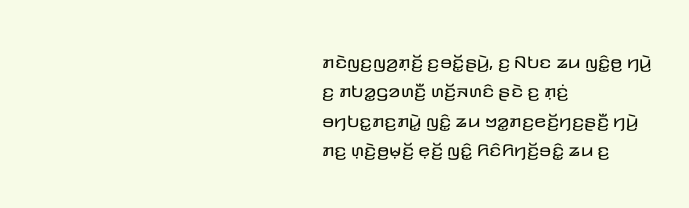ꤊꤢꤧꤜꤢ꤬ꤜꤤ꤬ꤊ꤫ꤢꤩ꤬ ꤢ꤬ꤋꤢꤩ꤭ꤔꤣꤧ꤬, ꤢ꤬ ꤡꤝꤢ ꤘꤣ ꤜꤢꤨ꤭ꤥ꤬ ꤚꤣꤧ꤬ ꤢ꤬ ꤊꤝꤤ꤭ꤞꤤꤛꤢꤪ꤬ ꤛꤢꤩ꤬ꤏꤛꤢꤨ ꤔꤢꤧ ꤢ꤬ ꤊ꤫ꤢꤦ꤬ ꤋꤚꤝꤢ꤭ꤊꤢ꤬ꤊꤣꤧ꤭ ꤜꤢꤨ꤭ ꤘꤣ ꤠꤤ꤭ꤊꤢ꤬ꤕꤢꤩ꤬ꤚꤢ꤬ꤔꤢꤪ꤬ ꤚꤣꤧ꤬ ꤊꤢ꤬ ꤛ꤫ꤢꤧ꤬ꤥ꤬ꤗ꤫ꤢꤩ꤬ ꤕ꤫ꤢꤩ꤬ ꤜꤢꤨ꤭ ꤖꤢꤨꤖꤚꤢꤩ꤬ꤋꤢꤨ꤭ ꤘꤣ ꤢ꤬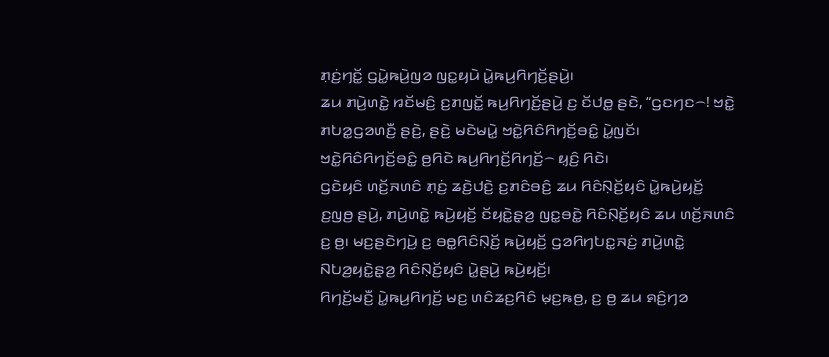ꤊ꤫ꤢꤦ꤬ꤚꤢꤩ꤭ ꤞꤣꤧ꤭ꤒꤣꤧ꤬ꤜꤤ ꤜꤢ꤭ꤟꤣꤧ ꤣꤧ꤭ꤒꤣ꤬ꤖꤚꤢꤩ꤬ꤔꤣꤧ꤬꤯
ꤘꤣ ꤊꤣꤧ꤬ꤛꤢꤧ꤭ ꤙꤢꤩꤗꤢꤨ꤬ ꤢ꤬ꤊꤜꤢꤩ꤭ ꤒꤣ꤬ꤖꤚꤢꤩ꤬ꤔꤣꤧ꤬ ꤢ꤬ ꤢꤩꤓꤥ꤭ ꤔꤢꤧ, “ꤞꤢꤚꤢ꤮! ꤠꤢꤧ꤭ ꤊꤝꤤ꤭ꤞꤤꤛꤢꤪ꤬ ꤔꤢꤧ꤬, ꤔꤢꤧ꤬ ꤗꤢꤧꤗꤣꤧ꤭ ꤠꤢꤧ꤭ꤖꤢꤨꤖꤚꤢꤩ꤬ꤋꤢꤨ꤭ ꤣꤧ꤭ꤜꤢꤩ꤯ ꤠꤢꤧ꤭ꤖꤢꤨꤖꤚꤢꤩ꤬ꤋꤢꤨ꤭ ꤥ꤬ꤖꤢꤧ ꤒꤣ꤬ꤖꤚꤢꤩ꤬ꤖꤚꤢꤩ꤬꤮ ꤟ꤫ꤢꤨ꤬ ꤖꤢꤧ꤯
ꤞꤢꤧꤟꤢꤨ ꤛꤢꤩ꤬ꤏꤛꤢꤨ ꤊ꤫ꤢꤦ꤬ ꤘꤢꤧ꤬ꤓꤢꤧ꤬ ꤢ꤬ꤊꤢꤨꤋꤢꤨ꤬ ꤘꤣ ꤖꤢꤨꤡ꤫ꤢꤩ꤬ꤟꤢꤨ ꤣꤧ꤭ꤒꤣꤧ꤬ꤟꤢꤩ꤬ ꤢ꤬ꤜꤥ꤬ ꤔꤣꤧ꤬, ꤊꤣꤧ꤬ꤛꤢꤧ꤭ ꤒꤣꤧ꤬ꤟꤢꤩ꤬ ꤢꤩꤟꤢꤧ꤭ꤔ꤫ꤤ꤬ ꤜꤢ꤭ꤋꤢꤧ꤭ ꤖꤢꤨꤡ꤫ꤢꤩ꤬ꤟꤢꤨ ꤘꤣ ꤛꤢꤩ꤬ꤏꤛꤢꤨ ꤢ꤬ ꤥ꤬꤯ ꤗꤢ꤬ꤔꤢꤧꤚꤣꤧ꤬ ꤢ꤬ ꤋꤥ꤭ꤖꤢꤨꤡ꤫ꤢꤩ꤬ ꤒꤣꤧ꤬ꤟꤢꤩ꤬ ꤞꤤꤖꤚꤝꤢ꤭ꤏꤢꤦ꤬ ꤊꤣꤧ꤬ꤛꤢꤧ꤭ ꤡꤝꤤ꤬ꤟꤢꤧ꤭ꤔ꤫ꤤ꤬ ꤖꤢꤨꤡ꤫ꤢꤩ꤬ꤟꤢꤨ ꤣꤧ꤭ꤔꤣꤧ꤬ ꤒꤣꤧ꤬ꤟꤢꤩ꤬꤯
ꤖꤚꤢꤩ꤬ꤗꤢꤪ꤬ ꤣꤧ꤭ꤒꤣ꤬ꤖꤚꤢꤩ꤬ ꤗꤢ꤬ ꤛꤢꤨꤘꤢ꤬ꤖꤢꤨ ꤗ꤫ꤢ꤬ꤒꤥ꤬, ꤢ꤬ ꤥ꤬ ꤘꤣ ꤎꤢꤨ꤬ꤚꤤ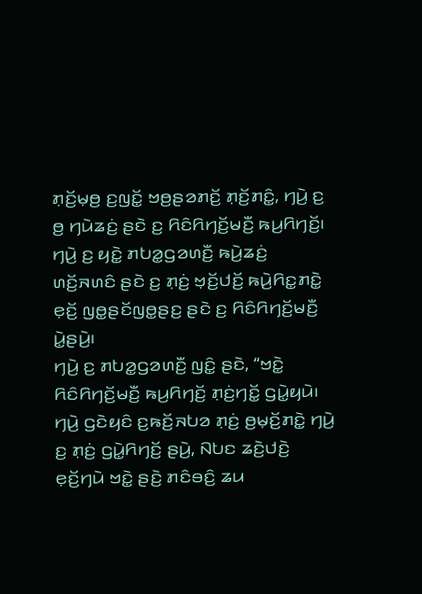ꤊ꤫ꤢꤩ꤬ꤗ꤫ꤥ꤬ ꤢ꤬ꤜꤢꤩ꤭ ꤠꤥ꤬ꤔꤤꤊꤢꤩ꤬ ꤊ꤫ꤢꤩ꤬ꤊꤢꤨ꤭, ꤚꤣꤧ꤬ ꤢ꤬ ꤥ꤬ ꤚꤣꤧꤘꤢꤦ꤬ ꤔꤢꤧ ꤢ꤬ ꤖꤢꤨꤖꤚꤢꤩ꤬ꤗꤢꤪ꤬ ꤒꤣ꤬ꤖꤚꤢꤩ꤬꤯ ꤚꤣꤧ꤬ ꤢ꤬ ꤟꤢꤧ꤭ ꤊꤝꤤ꤭ꤞꤤꤛꤢꤪ꤬ ꤒꤣꤧ꤬ꤘꤢꤦ꤬ ꤛꤢꤩ꤬ꤏꤛꤢꤨ ꤔꤢꤧ ꤢ꤬ ꤊ꤫ꤢꤦ꤬ ꤠ꤫ꤢꤩ꤬ꤓꤢꤩ꤬ ꤒꤣꤧ꤬ꤖꤢ꤭ꤊꤢꤧ꤭ ꤕ꤫ꤢꤩ꤬ ꤜꤥ꤭ꤔꤢꤩꤜꤥ꤭ꤔꤢ꤬ ꤔꤢꤧ ꤢ꤬ ꤖꤢꤨꤖꤚꤢꤩ꤬ꤗꤢꤪ꤬ ꤣꤧ꤭ꤔꤣꤧ꤬꤯
ꤚꤣꤧ꤬ ꤢ꤬ ꤊꤝꤤ꤭ꤞꤤꤛꤢꤪ꤬ ꤜꤢꤨ꤭ ꤔꤢꤧ, “ꤠꤢꤧ꤭ ꤖꤢꤨꤖꤚꤢꤩ꤬ꤗꤢꤪ꤬ ꤒꤣ꤬ꤖꤚꤢꤩ꤬ ꤊ꤫ꤢꤦ꤬ꤚꤢꤩ꤭ ꤞꤣꤧ꤭ꤟꤣꤧ꤯ ꤚꤣꤧ꤬ ꤞꤢꤧꤟꤢꤨ ꤢ꤬ꤒꤢꤩ꤬ꤏꤝꤤ ꤊ꤫ꤢꤦ꤬ ꤥ꤬ꤗ꤫ꤢꤩ꤬ꤊꤢꤧ꤭ ꤚꤣꤧ꤬ ꤢ꤬ ꤊ꤫ꤢꤦ꤬ ꤞꤣꤧ꤭ꤖꤚꤢꤩ꤬ ꤔꤣꤧ꤬, ꤡꤝꤢ ꤘꤢꤧ꤬ꤓꤢꤧ꤬ ꤕ꤫ꤢꤩ꤬ꤚꤣꤧ ꤠꤢꤧ꤭ ꤔꤢꤧ꤬ ꤊꤢꤨꤋꤢꤨ꤬ ꤘꤣ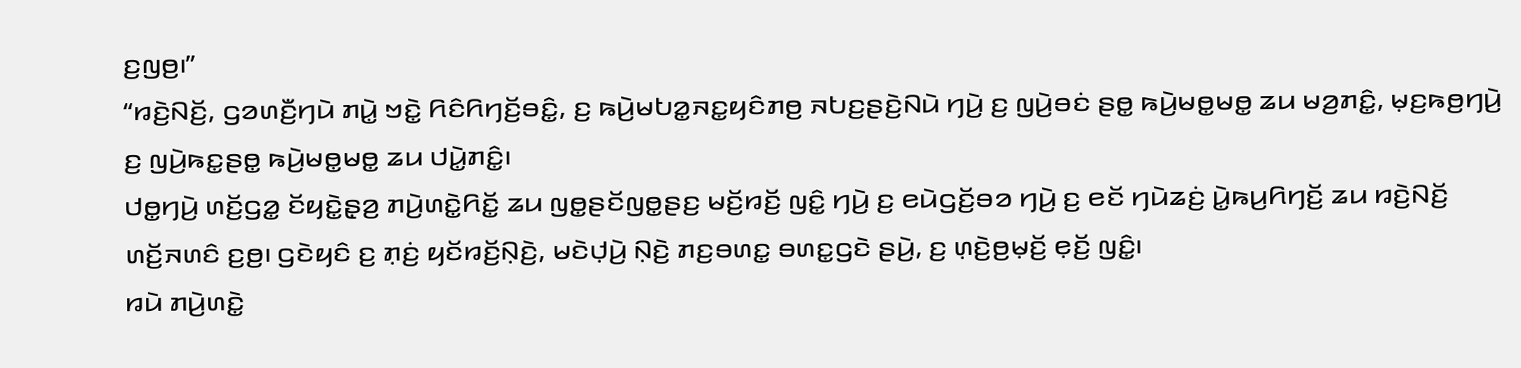ꤢ꤬ꤜꤥ꤬꤯”
“ꤙꤢꤧ꤬ꤡꤢꤩ꤬, ꤞꤤꤛꤢꤪ꤬ꤚꤣꤧ ꤊꤣꤧ꤭ ꤠꤢꤧ꤭ ꤖꤢꤨꤖꤚꤢꤩ꤬ꤋꤢꤨ꤭, ꤢ꤬ ꤒꤣꤧ꤬ꤗꤝꤤ꤭ꤏꤢ꤭ꤟꤢꤨꤊꤥ꤬ ꤏꤝꤢ꤬ꤔꤢꤧ꤬ꤡꤣꤧ ꤚꤣꤧ꤬ ꤢ꤬ ꤜꤣꤧ꤬ꤋꤢꤦ ꤔꤥ꤭ ꤒꤣꤧ꤬ꤗꤥ꤭ꤗꤥ꤭ ꤘꤣ ꤗꤤ꤬ꤊꤢꤨ꤭, ꤗ꤫ꤢ꤬ꤒꤥ꤬ꤚꤣꤧ꤬ ꤢ꤬ ꤜꤣꤧ꤬ꤒꤢ꤭ꤔꤥ꤭ ꤒꤣꤧ꤬ꤗꤥ꤭ꤗꤥ꤭ ꤘꤣ ꤓꤣꤧ꤭ꤊꤢꤨ꤭꤯
ꤓꤥ꤭ꤚꤣꤧ꤬ ꤛꤢꤩ꤬ꤞꤤ꤭ ꤢꤩꤟꤢꤧ꤭ꤔ꤫ꤤ꤬ ꤊꤣꤧ꤬ꤛꤢꤧ꤭ꤖꤢꤩ꤭ ꤘꤣ ꤜꤥ꤭ꤔꤢꤩꤜꤥ꤭ꤔꤢ꤬ ꤗꤢꤩ꤬ꤙꤢꤩ꤬ ꤜꤢꤨ꤭ ꤚꤣꤧ꤬ ꤢ꤬ ꤕꤣꤧꤞꤢꤩ꤬ꤋꤤ ꤚꤣꤧ꤬ ꤢ꤬ ꤕꤢꤩ ꤚꤣꤧꤘꤢꤦ꤬ ꤣꤧ꤭ꤒꤣ꤬ꤖꤚꤢꤩ꤬ ꤘꤣ ꤙꤢꤧ꤬ꤡꤢꤩ꤬ ꤛꤢꤩ꤬ꤏꤛꤢꤨ ꤢ꤬ꤥ꤬꤯ ꤞꤢꤧꤟꤢꤨ ꤢ꤬ ꤊ꤫ꤢꤦ꤬ ꤟꤢꤩꤙꤢꤩ꤬ꤡ꤫ꤢꤧ꤬, ꤗꤢꤧꤓ꤫ꤣꤧ꤬ ꤡ꤫ꤢꤧ꤬ ꤊꤢ꤬ꤋꤛꤢ꤭ ꤋꤛꤢ꤭ꤞꤢꤧ ꤔꤣꤧ꤬, ꤢ꤬ ꤛ꤫ꤢꤧ꤬ꤥ꤬ꤗ꤫ꤢꤩ꤬ ꤕ꤫ꤢꤩ꤬ ꤜꤢꤨ꤭꤯
ꤙꤣꤧ ꤊꤣꤧ꤬ꤛꤢꤧ꤭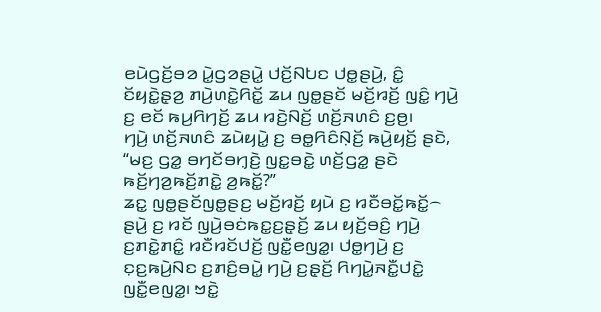ꤕꤣꤧꤞꤢꤩ꤬ꤋꤤ ꤣꤧ꤭ꤞꤤꤔꤣꤧ꤭ ꤓꤢꤩ꤬ꤡꤝꤢ ꤓꤥ꤭ꤔꤣꤧ꤬, ꤢꤨ꤭ ꤢꤩꤟꤢꤧ꤭ꤔ꤫ꤤ꤬ ꤊꤣꤧ꤬ꤛꤢꤧ꤭ꤖꤢꤩ꤭ ꤘꤣ ꤜꤥ꤭ꤔꤢꤩ ꤗꤢꤩ꤬ꤙꤢꤩ꤬ ꤜꤢꤨ꤭ ꤚꤣꤧ꤬ ꤢ꤬ ꤕꤢꤩ ꤒꤣ꤬ꤖꤚꤢꤩ꤬ ꤘꤣ ꤙꤢꤧ꤬ꤡꤢꤩ꤬ ꤛꤢꤩ꤬ꤏꤛꤢꤨ ꤢ꤬ꤥ꤬꤯
ꤚꤣꤧ꤬ ꤛꤢꤩ꤬ꤏꤛꤢꤨ ꤘꤣꤧꤟꤣꤧ꤭ ꤢ꤬ ꤋꤥ꤭ꤖꤢꤨꤡ꤫ꤢꤩ꤬ ꤒꤣꤧ꤬ꤟꤢꤩ꤬ ꤔꤢꤧ, “ꤗꤢ꤬ ꤞꤤ꤭ ꤋꤚꤢꤩꤋꤚ꤫ꤢꤧ꤬ ꤜꤢ꤭ꤋꤢꤧ꤭ ꤛꤢꤩ꤬ꤞꤤ꤭ ꤔꤢꤧ ꤒꤢꤩ꤬ꤚꤤ꤬ꤒꤢꤩ꤬ꤊꤢꤧ꤭ ꤤ꤬ꤒꤢꤩ꤭?”
ꤘꤢ꤭ ꤜꤥ꤭ꤔꤢꤩꤜꤥ꤭ꤔꤢ꤬ ꤗꤢꤩ꤬ꤙꤢꤩ꤬ ꤟꤣꤧ ꤢ꤬ ꤙꤢꤪꤋꤢꤩ꤭ꤒꤢꤩ꤭꤮ ꤔꤣꤧ꤬ ꤢ꤬ ꤙꤢꤩ ꤜꤣꤧ꤬ꤋꤢꤦꤒꤢ꤭ꤢ꤬ꤔ꤫ꤢꤩ꤬ ꤘꤣ ꤟꤢꤩ꤬ꤋꤢꤨ꤬ ꤚꤣꤧ꤬ ꤢ꤬ꤊꤢꤧ꤭ꤊꤢꤨ꤭ ꤙꤢꤪꤙꤢꤩꤓꤢꤩ꤬ ꤜꤢꤪ꤭ꤕꤜꤤ꤭꤯ ꤓꤥ꤭ꤚꤣꤧ꤬ ꤢ꤬ ꤢ꤫ꤢ꤬ꤒꤣꤧ꤬ꤡꤢ ꤢ꤬ꤊꤢꤨ꤬ꤋꤣꤧ꤭ ꤚꤣꤧ꤬ ꤢ꤬ꤔ꤫ꤢꤩ꤬ ꤖꤚꤣꤧ꤭ꤏꤢꤪ꤭ꤓꤢꤧ꤭ ꤜꤢꤪ꤭ꤕꤜꤤ꤭꤯ ꤠꤢꤧ꤭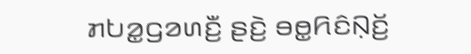ꤊꤝꤤ꤭ꤞꤤꤛꤢꤪ꤬ ꤔꤢꤧ꤬ ꤋꤥ꤭ꤖꤢꤨꤡ꤫ꤢꤩ꤬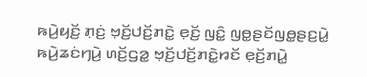ꤒꤣꤧ꤬ꤟꤢꤩ꤬ ꤊ꤫ꤢꤦ꤬ ꤠ꤫ꤢꤩ꤬ꤓꤢꤩ꤬ꤊꤢꤧ꤭ ꤕ꤫ꤢꤩ꤬ ꤜꤢꤨ꤭ ꤜꤥ꤭ꤔꤢꤩꤜꤥ꤭ꤔꤢ꤬ꤣꤧ꤭ ꤒꤣꤧ꤬ꤘꤢꤦꤚꤣꤧ꤬ ꤛꤢꤩ꤬ꤞꤤ꤭ ꤠ꤫ꤢꤩ꤬ꤓꤢꤩ꤬ꤊꤢꤧ꤭ꤙꤢꤩ ꤕ꤫ꤢꤩ꤬ꤊꤣꤧ꤭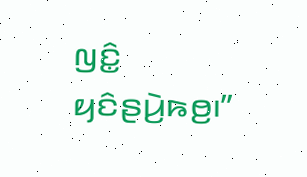ꤜꤢꤨ꤭ ꤟꤢꤨꤔꤣꤧ꤬ꤒꤥ꤬꤯”